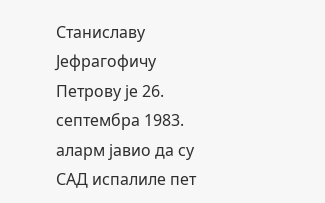Станиславу Јефрагофичу Петрову је 26. септембра 1983. аларм јавио да су САД испалиле пет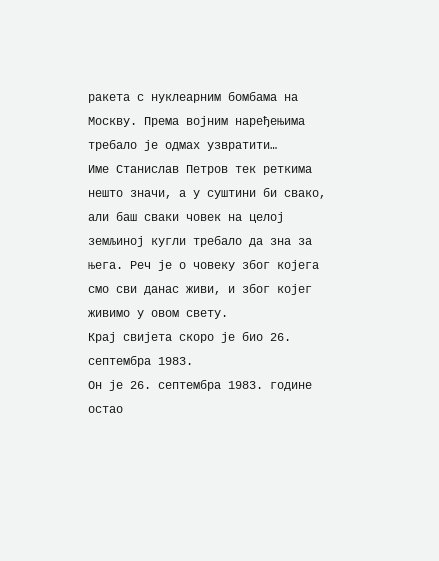ракета с нуклеарним бомбама на Москву. Према војним наређењима требало је одмах узвратити…
Име Станислав Петров тек реткима нешто значи, а у суштини би свако, али баш сваки човек на целој земљиној кугли требало да зна за њега. Реч је о човеку због којега смо сви данас живи, и због којег живимо у овом свету.
Крај свијета скоро је био 26. септембра 1983.
Он је 26. септембра 1983. године остао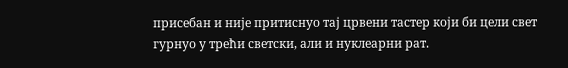присебан и није притиснуо тај црвени тастер који би цели свет гурнуо у трећи светски, али и нуклеарни рат.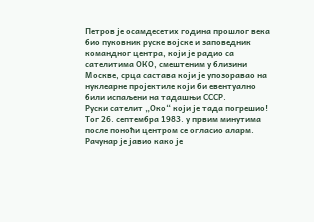Петров је осамдесетих година прошлог века био пуковник руске војске и заповедник командног центра, који је радио са сателитима ОКО, смештеним у близини Москве, срца састава који је упозоравао на нуклеарне пројектиле који би евентуално били испаљени на тадашњи СССР.
Руски сателит „Око“ који је тада погрешио!
Тог 26. септембра 1983. у првим минутима после поноћи центром се огласио аларм. Рачунар је јавио како је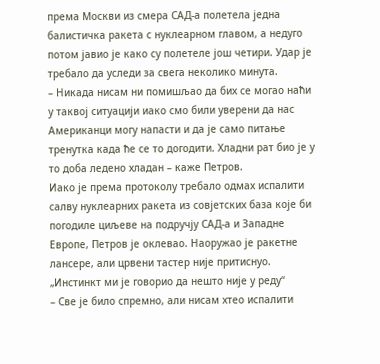према Москви из смера САД-а полетела једна балистичка ракета с нуклеарном главом, а недуго потом јавио је како су полетеле још четири. Удар је требало да уследи за свега неколико минута.
– Никада нисам ни помишљао да бих се могао наћи у таквој ситуацији иако смо били уверени да нас Американци могу напасти и да је само питање тренутка када ће се то догодити. Хладни рат био је у то доба ледено хладан – каже Петров.
Иако је према протоколу требало одмах испалити салву нуклеарних ракета из совјетских база које би погодиле циљеве на подручју САД-а и Западне Европе, Петров је оклевао. Наоружао је ракетне лансере, али црвени тастер није притиснуо.
„Инстинкт ми је говорио да нешто није у реду“
– Све је било спремно, али нисам хтео испалити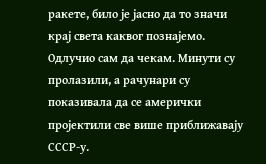ракете, било је јасно да то значи крај света каквог познајемо. Одлучио сам да чекам. Минути су пролазили, а рачунари су показивала да се амерички пројектили све више приближавају СССР-у.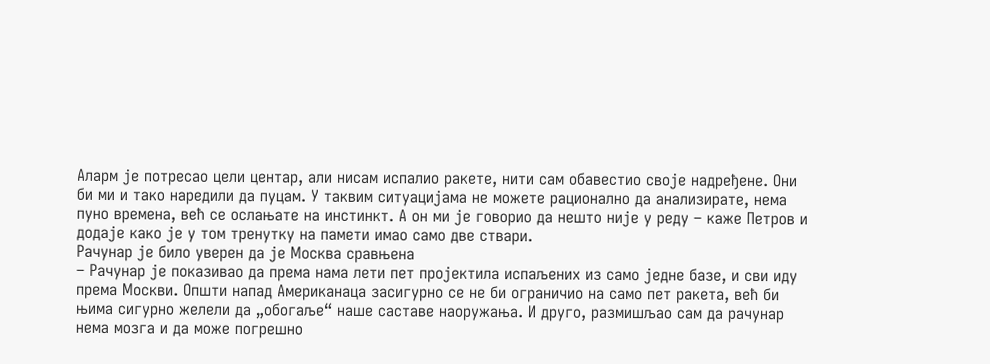Аларм је потресао цели центар, али нисам испалио ракете, нити сам обавестио своје надређене. Они би ми и тако наредили да пуцам. У таквим ситуацијама не можете рационално да анализирате, нема пуно времена, већ се ослањате на инстинкт. А он ми је говорио да нешто није у реду – каже Петров и додаје како је у том тренутку на памети имао само две ствари.
Рачунар је било уверен да је Москва сравњена
– Рачунар је показивао да према нама лети пет пројектила испаљених из само једне базе, и сви иду према Москви. Општи напад Американаца засигурно се не би ограничио на само пет ракета, већ би њима сигурно желели да „обогаље“ наше саставе наоружања. И друго, размишљао сам да рачунар нема мозга и да може погрешно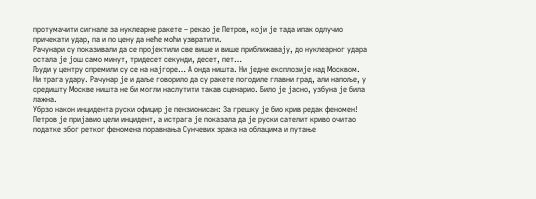протумачити сигнале за нуклеарне ракете – рекао је Петров, који је тада ипак одлучио причекати удар, па и по цену да неће моћи узвратити.
Рачунари су показивали да се пројектили све више и више приближавају, до нуклеарног удара остала је још само минут, тридесет секунди, десет, пет…
Људи у центру спремили су се на најгоре… А онда ништа. Ни једне експлозије над Москвом. Ни трага удару. Рачунар је и даље говорило да су ракете погодиле главни град, али напоље, у средишту Москве ништа не би могли наслутити такав сценарио. Било је јасно, узбуна је била лажна.
Убрзо након инцидента руски официр је пензионисан: За грешку је био крив редак феномен!
Петров је пријавио цели инцидент, а истрага је показала да је руски сателит криво очитао податке због ретког феномена поравнања Сунчевих зрака на облацима и путање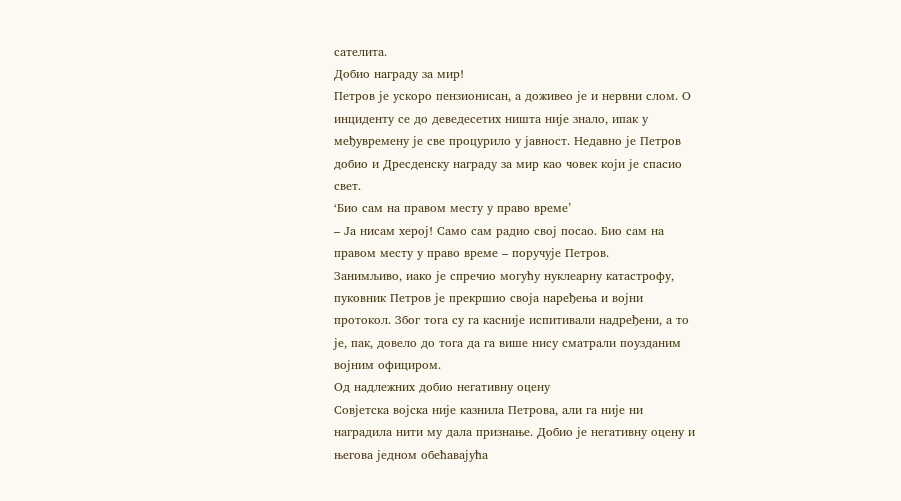сателита.
Добио награду за мир!
Петров је ускоро пензионисан, а доживео је и нервни слом. О инциденту се до деведесетих ништа није знало, ипак у међувремену је све процурило у јавност. Недавно је Петров добио и Дресденску награду за мир као човек који је спасио свет.
‘Био сам на правом месту у право време’
– Ја нисам херој! Само сам радио свој посао. Био сам на правом месту у право време – поручује Петров.
Занимљиво, иако је спречио могућу нуклеарну катастрофу, пуковник Петров је прекршио своја наређења и војни протокол. Због тога су га касније испитивали надређени, а то је, пак, довело до тога да га више нису сматрали поузданим војним официром.
Од надлежних добио негативну оцену
Совјетска војска није казнила Петрова, али га није ни наградила нити му дала признање. Добио је негативну оцену и његова једном обећавајућа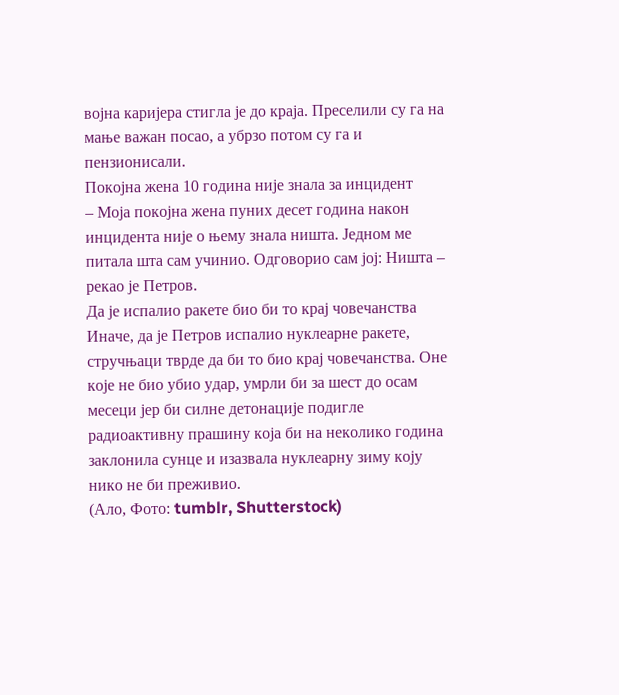војна каријера стигла је до краја. Преселили су га на мање важан посао, а убрзо потом су га и пензионисали.
Покојна жена 10 година није знала за инцидент
– Моја покојна жена пуних десет година након инцидента није о њему знала ништа. Једном ме питала шта сам учинио. Одговорио сам јој: Ништа – рекао је Петров.
Да је испалио ракете био би то крај човечанства
Иначе, да је Петров испалио нуклеарне ракете, стручњаци тврде да би то био крај човечанства. Оне које не био убио удар, умрли би за шест до осам месеци јер би силне детонације подигле радиоактивну прашину која би на неколико година заклонила сунце и изазвала нуклеарну зиму коју нико не би преживио.
(Ало, Фото: tumblr, Shutterstock)